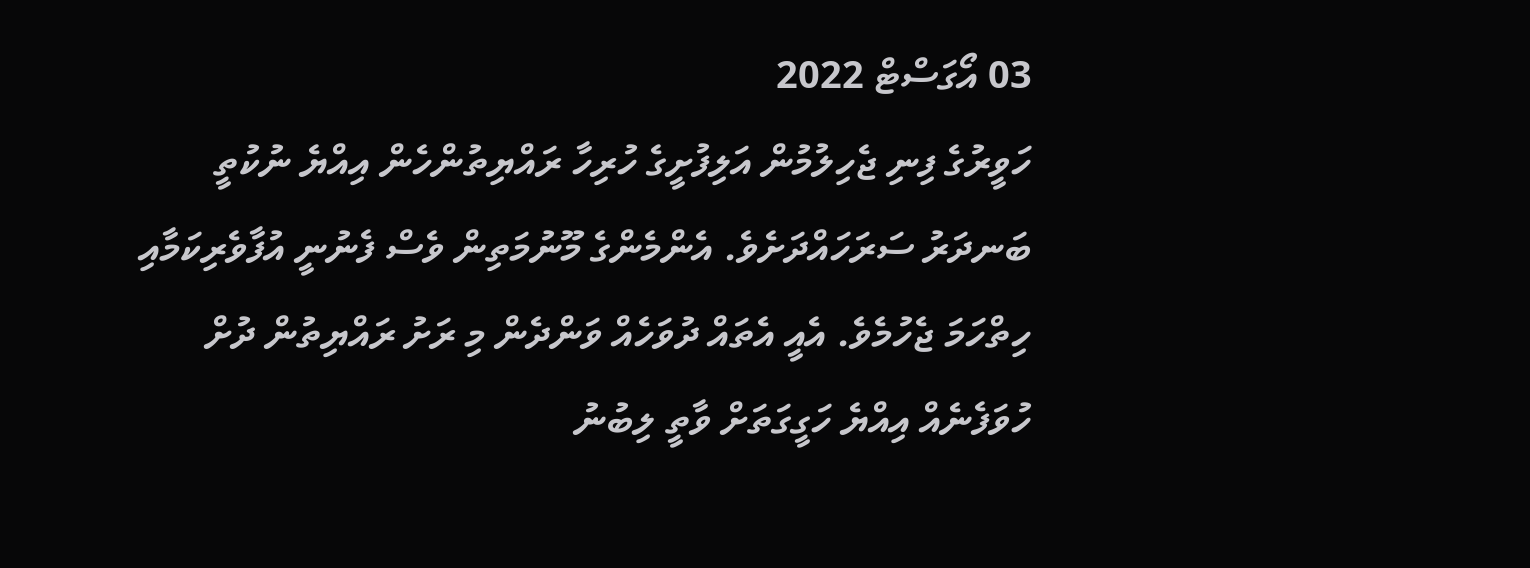03 އޯގަސްޓް 2022
ހަވީރުގެ ފިނި ޖެހިލުމުން އަލިފުށީގެ ހުރިހާ ރައްޔިތުންހެން އިއްޔެ ނުކުތީ ބަނދަރު ސަރަހައްދަށެވެ. އެންމެންގެ މޫނުމަތިން ވެސް ފެނުނީ އުފާވެރިކަމާއި ހިތްހަމަ ޖެހުމެވެ. އެއީ އެތައް ދުވަހެއް ވަންދެން މި ރަށު ރައްޔިތުން ދުށް ހުވަފެނެއް އިއްޔެ ހަގީގަތަށް ވާތީ ލިބުނު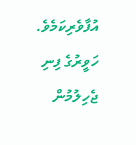އުފާވެރިކަމެވެ.
ހަވީރުގެ ފިނި ޖެހިލުމުން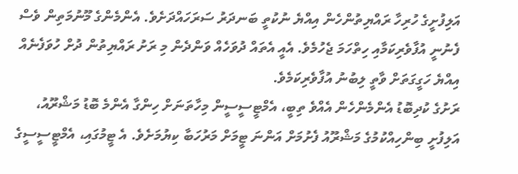އަލިފުށީގެ ހުރިހާ ރައްޔިތުންހެން އިއްޔެ ނުކުތީ ބަނދަރު ސަރަހައްދަށެވެ. އެންމެންގެ މޫނުމަތިން ވެސް ފެނުނީ އުފާވެރިކަމާއި ހިތްހަމަ ޖެހުމެވެ. އެއީ އެތައް ދުވަހެއް ވަންދެން މި ރަށު ރައްޔިތުން ދުށް ހުވަފެނެއް އިއްޔެ ހަގީގަތަށް ވާތީ ލިބުނު އުފާވެރިކަމެވެ.
ރަށުގެ ކުދިބޮޑު އެންމެންހެން އެއްވެ ތިބީ، އެމްޓީސީސީން މިހާތަނަށް ހިންގާ އެންމެ ބޮޑު މަޝްރޫއު، އަލިފުށީ ބިންހިއްކުމުގެ މަޝްރޫއު ފެށުމަށް އަންނަ ޓީމަށް މަރުހަބާ ކިޔުމަށެވެ. އެ ޓީމުގައި، އެމްޓީސީސީގެ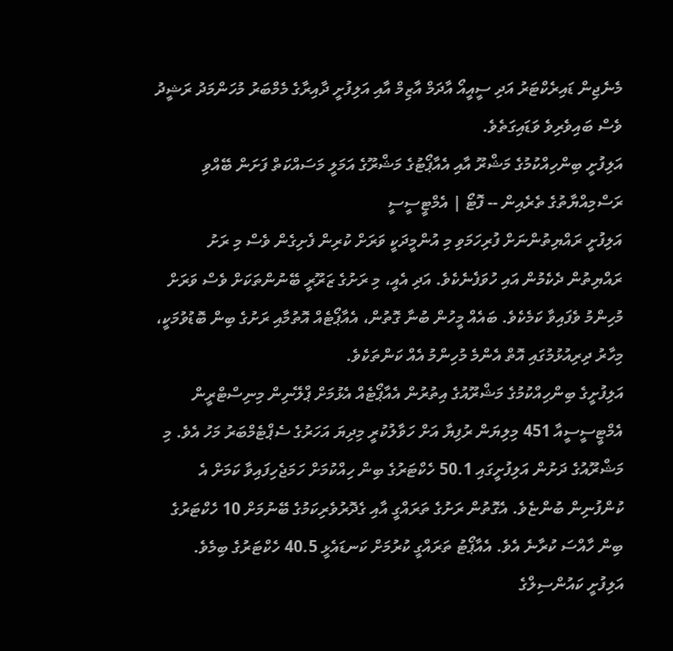މެނެޖިން ޑައިރެކްޓަރު އަދި ސީއީއޯ އާދަމް އާޒިމް އާއި އަލިފުށީ ދާއިރާގެ މެމްބަރު މުހަންމަދު ރަޝީދު ވެސް ބައިވެރިވެ ވަޑައިގަތެވެ.
އަލިފުށީ ބިންހިއްކުމުގެ މަޝްރޫ އާއި އެއާޕޯޓުގެ މަޝްރޫގެ އަމަލީ މަސައްކަތް ފަށަން ބޭއްވި ރަސްމިއްޔާތުގެ ތެރެއިން -- ފޮޓޯ | އެމްޓީސީސީ
އަލިފުށީ ރައްޔިތުންނަށް ފުރިހަމަވި މި އުންމީދަކީ ވަރަށް ކުރިން ފެށިގެން ވެސް މި ރަށު ރައްޔިތުން ދެކެމުން އައި ހުވަފެނެކެވެ. އަދި އެއީ، މި ރަށުގެ ޒަރޫރީ ބޭނުންތަކަށް ވެސް ވަރަށް މުހިންމު ވެފައިވާ ކަމެކެވެ. ބައެއް މީހުން ބުނާ ގޮތުން، އެއާޕޯޓެއް އޮތުމާއި ރަށުގެ ބިން ބޮޑުވުމަކީ، މިހާރު ދިރިއުޅުމުގައި އޮތް އެންމެ މުހިންމު އެއް ކަންތަކެވެ.
އަލިފުށީގެ ބިންހިއްކުމުގެ މަޝްރޫއުގެ އިތުރުން އެއާޕޯޓެއް އެޅުމަށް ޕްލޭނިން މިނިސްޓްރީން އެމްޓީސީސީއާ 451 މިލިޔަން ރުފިޔާ އަށް ހަވާލުކުރީ މިދިޔަ އަހަރުގެ ސެޕްޓެމްބަރު މަހު އެވެ. މި މަޝްރޫއުގެ ދަށުން އަލިފުށީގައި 50.1 ހެކްޓަރުގެ ބިން ހިއްކުމަށް ހަމަޖެހިފައިވާ ކަމަށް އެ ކުންފުނިން ބުންޏެވެ. އެގޮތުން ރަށުގެ ތަރައްގީ އާއި ގެދޮރުވެރިކަމުގެ ބޭނުމަށް 10 ހެކްޓަރުގެ ބިން ހާއްސަ ކުރާނެ އެވެ. އެއާޕޯޓު ތަރައްގީ ކުރުމަށް ކަނޑައެޅީ 40.5 ހެކްޓަރުގެ ބިމެވެ.
އަލިފުށީ ކައުންސިލްގެ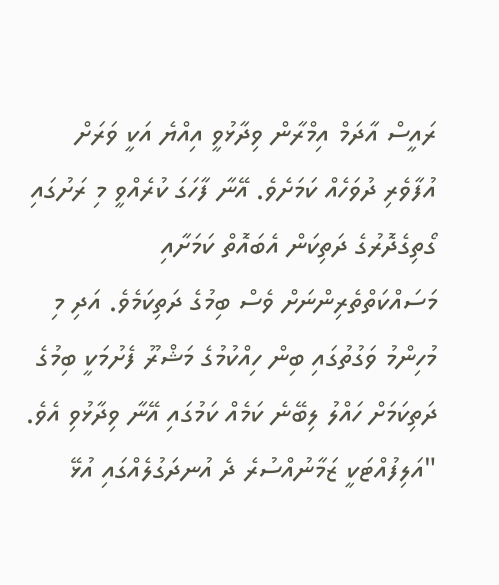ރައީސް އާދަމް އިމްރާން ވިދާޅުވީ އިއްޔެ އަކީ ވަރަށް އުފާވެރި ދުވަހެއް ކަމަށެވެ. އޭނާ ފާހަގަ ކުރެއްވީ މި ރަށުގައި ގޯތިގެދޮރުގެ ދަތިކަން އެބައޮތް ކަމަށާއި މަސައްކަތްތެރިންނަށް ވެސް ބިމުގެ ދަތިކަމެވެ. އަދި މި މުހިންމު ވަގުތުގައި ބިން ހިއްކުމުގެ މަޝްރޫ ފެށުމަކީ ބިމުގެ ދަތިކަމަށް ހައްލު ލިބޭނެ ކަމެއް ކަމުގައި އޭނާ ވިދާޅުވި އެވެ.
"އަލިފުއްޓަކީ ޒަމާނުއްސުރެ ދެ އުނދަގުލެއްގައި އުޅޭ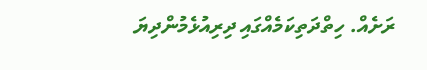ރަށެއް. ހިތްދަތިކަމެއްގައި ދިރިއުޅެމުންދިޔަ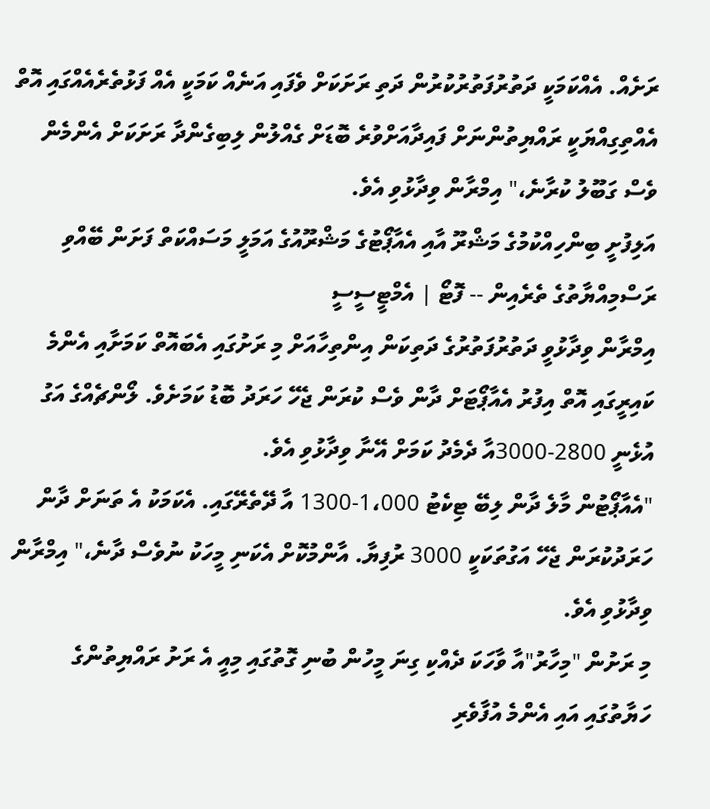ރަށެއް. އެއްކަމަކީ ދަތުރުފަތުރުކުރުން ދަތި ރަށަކަށް ވެފައި އަނެއް ކަމަކީ އެއް ފަޅުތެރެއެއްގައި އޮތް އެއްތިގިއްޔަކީ ރައްޔިތުންނަށް ފައިދާއަށްވުރެ ބޮޑަށް ގެއްލުން ލިބިގެންދާ ރަށަކަށް އެންމެން ވެސް ގަބޫލު ކުރާނެ،" އިމްރާން ވިދާޅުވި އެވެ.
އަލިފުށީ ބިންހިއްކުމުގެ މަޝްރޫ އާއި އެއާޕޯޓުގެ މަޝްރޫއުގެ އަމަލީ މަސައްކަތް ފަށަން ބޭއްވި ރަސްމިއްޔާތުގެ ތެރެއިން -- ފޮޓޯ | އެމްޓީސީސީ
އިމްރާން ވިދާޅުވީ ދަތުރުފަތުރުގެ ދަތިކަން އިންތިހާއަށް މި ރަށުގައި އެބައޮތް ކަމަށާއި އެންމެ ކައިރީގައި އޮތް އިފުރު އެއާޕޯޓަށް ދާން ވެސް ކުރަން ޖެހޭ ހަރަދު ބޮޑު ކަމަށެވެ. ލޯންޗެއްގެ އަގު އުޅެނީ 2800-3000އާ ދެމެދު ކަމަށް އޭނާ ވިދާޅުވި އެވެ.
"އެއާޕޯޓުން މާލެ ދާން ލިބޭ ޓިކެޓު 1،000-1300 އާ ދޭތެރޭގައި. އެކަމަކު އެ ތަނަށް ދާން ހަރަދުކުރަން ޖެހޭ އަގުތަކަކީ 3000 ރުފިޔާ. އާންމުކޮށް އެކަނި މީހަކު ނުވެސް ދާނެ،" އިމްރާން ވިދާޅުވި އެވެ.
މި ރަށުން "މިހާރު"އާ ވާހަކަ ދެއްކި ގިނަ މީހުން ބުނި ގޮތުގައި މިއީ އެ ރަށު ރައްޔިތުންގެ ހަޔާތުގައި އައި އެންމެ އުފާވެރި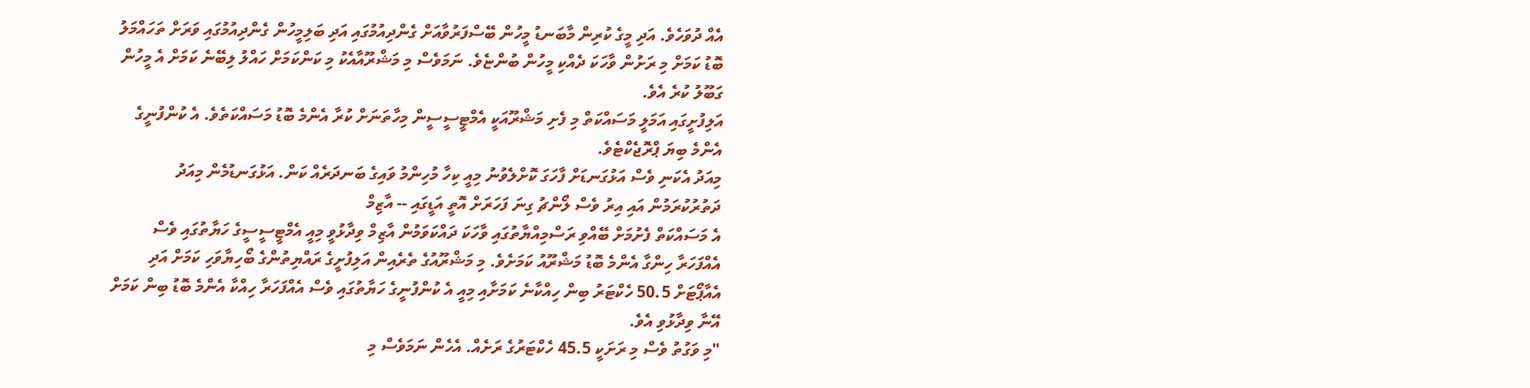އެއް ދުވަހެވެ. އަދި މީގެ ކުރިން މާބަނޑު މީހުން ބޭސްފަރުވާއަށް ގެންދިއުމުގައި އަދި ބަލިމީހުން ގެންދިއުމުގައި ވަރަށް ތަހައްމަލު ބޮޑު ކަމަށް މި ރަށުން ވާހަކަ ދެއްކި މީހުން ބުންޏެވެ. ނަމަވެސް މި މަޝްރޫއާއެކު މި ކަންކަމަށް ހައްލު ލިބޭނެ ކަމަށް އެ މީހުން ގަބޫލު ކުރެ އެވެ.
އަލިފުށީގައި އަމަލީ މަސައްކަތް މި ފެށި މަޝްރޫއަކީ އެމްޓީސީސީން މިހާތަނަށް ކުރާ އެންމެ ބޮޑު މަސައްކަތެވެ. އެ ކުންފުނީގެ އެންމެ ބިޔަ ޕްރޮޖެކްޓެވެ.
މިއަދު އެކަނި ވެސް އަޅުގަނޑަށް ފާހަގަ ކޮށްލެވުނު މިއީ ކިހާ މުހިންމު ވައިގެ ބަނދަރެއް ކަން. އަޅުގަނޑުމެން މިއަދު ދަތުރުކުރަމުން އައި އިރު ވެސް ލޯންޗު ގިނަ ފަހަރަށް އޮތީ އަޑީގައި -- އާޒިމް
އެ މަސައްކަތް ފެށުމަށް ބޭއްވި ރަސްމިއްޔާތުގައި ވާހަކަ ދައްކަވަމުން އާޒިމް ވިދާޅުވީ މިއީ އެމްޓީސީސީގެ ހަޔާތުގައި ވެސް އެއްފަހަރާ ހިންގާ އެންމެ ބޮޑު މަޝްރޫއު ކަމަށެވެ. މި މަޝްރޫއުގެ ތެރެއިން އަލިފުށީގެ ރައްޔިތުންގެ ބޯހިޔާވަހި ކަމަށް އަދި އެއާޕޯޓަށް 50.5 ހެކްޓަރު ބިން ހިއްކާނެ ކަމަށާއި މިއީ އެ ކުންފުނީގެ ހަޔާތުގައި ވެސް އެއްފަހަރާ ހިއްކާ އެންމެ ބޮޑު ބިން ކަމަށް އޭނާ ވިދާޅުވި އެވެ.
"މި ވަގުތު ވެސް މި ރަށަކީ 45.5 ހެކްޓަރުގެ ރަށެއް. އެހެން ނަމަވެސް މި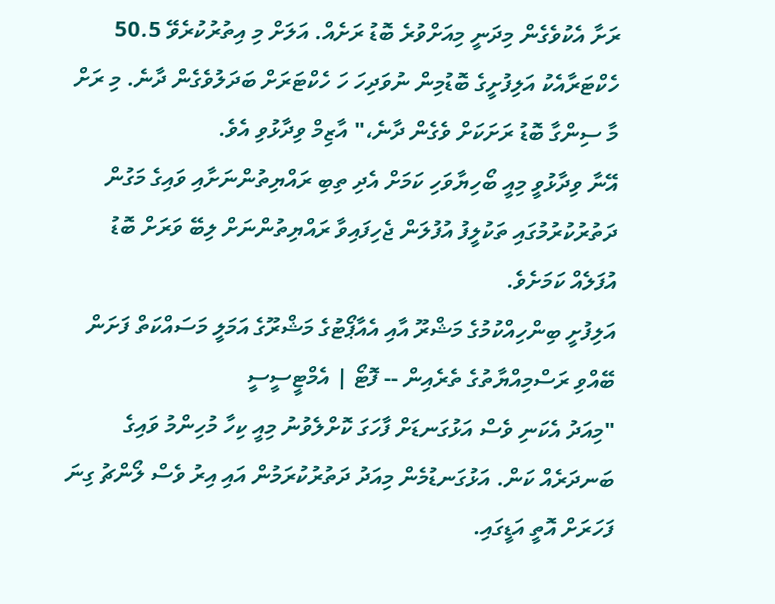ރަށާ އެކުވެގެން މިދަނީ މިއަށްވުރެ ބޮޑު ރަށެއް. އަލަށް މި އިތުރުކުރެވޭ 50.5 ހެކްޓަރާއެކު އަލިފުށީގެ ބޮޑުމިން ނުވަދިހަ ހަ ހެކްޓަރަށް ބަދަލުވެގެން ދާނެ. މި ރަށް މާ ސިންގާ ބޮޑު ރަށަކަށް ވެގެން ދާނެ،" އާޒިމް ވިދާޅުވި އެވެ.
އޭނާ ވިދާޅުވީ މިއީ ބޯހިޔާވަހި ކަމަށް އެދި ތިބި ރައްޔިތުންނަށާއި ވައިގެ މަގުން ދަތުރުކުރުމުގައި ތަކުލީފު އުފުލަން ޖެހިފައިވާ ރައްޔިތުންނަށް ލިބޭ ވަރަށް ބޮޑު އުފަލެއް ކަމަށެވެ.
އަލިފުށީ ބިންހިއްކުމުގެ މަޝްރޫ އާއި އެއާޕޯޓުގެ މަޝްރޫގެ އަމަލީ މަސައްކަތް ފަށަން ބޭއްވި ރަސްމިއްޔާތުގެ ތެރެއިން -- ފޮޓޯ | އެމްޓީސީސީ
"މިއަދު އެކަނި ވެސް އަޅުގަނޑަށް ފާހަގަ ކޮށްލެވުނު މިއީ ކިހާ މުހިންމު ވައިގެ ބަނދަރެއް ކަން. އަޅުގަނޑުމެން މިއަދު ދަތުރުކުރަމުން އައި އިރު ވެސް ލޯންޗު ގިނަ ފަހަރަށް އޮތީ އަޑީގައި.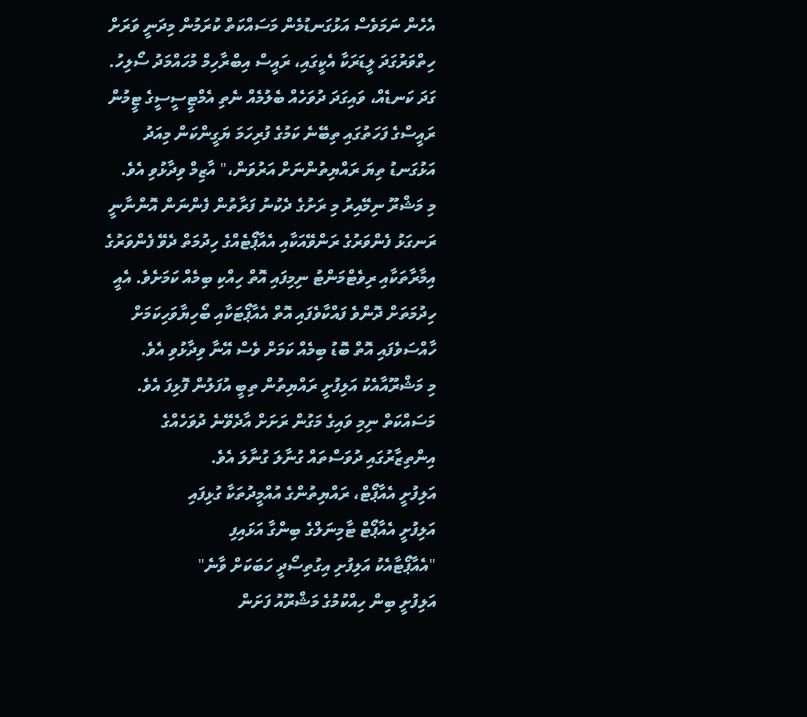އެހެން ނަމަވެސް އަޅުގަނޑުމެން މަސައްކަތް ކުރަމުން މިދަނީ ވަރަށް ހިތްވަރުގަދަ ލީޑަރަކާ އެކީގައި، ރައީސް އިބްރާހިމް މުހައްމަދު ސޯލިހު. ގަދަ ކަނޑެއް، ވައިގަދަ ދުވަހެއް ބެލުމެއް ނެތި އެމްޓީސީސީގެ ޓީމުން ރައީސްގެ ފަހަތުގައި ތިބޭނެ ކަމުގެ ފުރިހަމަ ޔަގީންކަން މިއަދު އަޅުގަނޑު ތިޔަ ރައްޔިތުންނަށް އަރުވަން،" އާޒިމް ވިދާޅުވި އެވެ.
މި މަޝްރޫ ނިމޭއިރު މި ރަށުގެ ދެކުނު ފަރާތުން ފެންނަން އޮންނާނީ ރަނގަޅު ފެންވަރުގެ ރަންވޭއަކާއި އެއާޕޯޓެއްގެ ހިދުމަތް ދެވޭ ފެންވަރުގެ އިމާރާތަކާއި ރިވެޓްމަންޓު ނިމިފައި އޮތް ހިއްކި ބިމެއް ކަމަށެވެ. އެއީ ހިދުމަތަށް ދޮންވެ ފައްކާވެފައި އޮތް އެއާޕޯޓަކާއި ބޯހިޔާވަހިކަމަށް ހާއްސަވެފައި އޮތް ބޮޑު ބިމެއް ކަމަށް ވެސް އޭނާ ވިދާޅުވި އެވެ.
މި މަޝްރޫއާއެކު އަލިފުށީ ރައްޔިތުން ތިބީ އުފަލުން ފޮޅިފަ އެވެ. މަސައްކަތް ނިމި ވައިގެ މަގުން ރަށަށް އާދެވޭނެ ދުވަހެއްގެ އިންތިޒާރުގައި ދުވަސްތައް ގުނާލަ ގުނާލަ އެވެ.
އަލިފުށީ އެއާޕޯޓް، ރައްޔިތުންގެ އުއްމީދުތަކާ ގުޅިފައި
އަލިފުށީ އެއާޕޯޓް ޓާމިނަލްގެ ބިންގާ އަޅައިފި
"އެއާޕޯޓާއެކު އަލިފުށި އިގުތިސޯދީ ހަބަކަށް ވާނެ"
އަލިފުށީ ބިން ހިއްކުމުގެ މަޝްރޫއު ފަށަން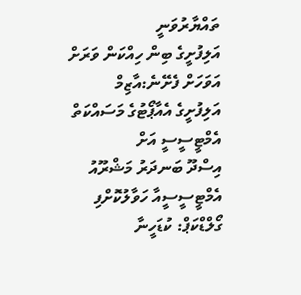ތައްޔާރުވަނީ
އަލިފުށީގެ ބިން ހިއްކަން ވަރަށް އަވަހަށް ފެށޭނެ:އާޒިމް
އަލިފުށީގެ އެއާޕޯޓުގެ މަސައްކަތް އެމްޓީސީސީ އަށް
އިސްދޫ ބަނދަރު މަޝްރޫއު އެމްޓީސީސީއާ ހަވާލުކޮށްފި
ގޯލްޑްކަޕް: ކުޑަހީނާ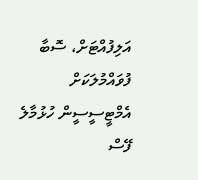އަލިފުއްޓަށް، ސޮބާ ފުވައްމުލަކަށް
އެމްޓީސީސީން ހުޅުމާލެ ފޭސް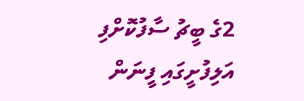2ގެ ބީޗު ސާފުކޮށްފި
އަލިފުށީގައި ފީނަން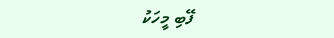ފޭބި މީހަކު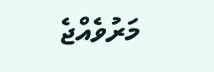މަރުވެއްޖެ